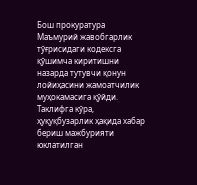Бош прокуратура Маъмурий жавобгарлик тўғрисидаги кодексга қўшимча киритишни назарда тутувчи қонун лойиҳасини жамоатчилик муҳокамасига қўйди.
Таклифга кўра, ҳуқуқбузарлик ҳақида хабар бериш мажбурияти юклатилган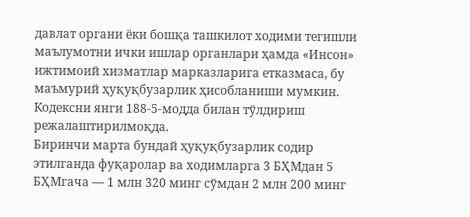давлат органи ёки бошқа ташкилот ходими тегишли маълумотни ички ишлар органлари ҳамда «Инсон» ижтимоий хизматлар марказларига етказмаса, бу маъмурий ҳуқуқбузарлик ҳисобланиши мумкин. Кодексни янги 188-5-модда билан тўлдириш режалаштирилмоқда.
Биринчи марта бундай ҳуқуқбузарлик содир этилганда фуқаролар ва ходимларга 3 БҲМдан 5 БҲМгача — 1 млн 320 минг сўмдан 2 млн 200 минг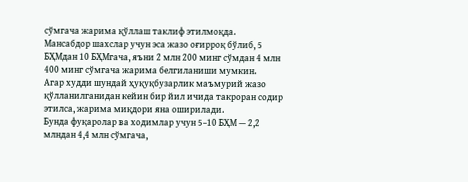сўмгача жарима қўллаш таклиф этилмоқда.
Мансабдор шахслар учун эса жазо оғирроқ бўлиб, 5 БҲМдан 10 БҲМгача, яъни 2 млн 200 минг сўмдан 4 млн 400 минг сўмгача жарима белгиланиши мумкин.
Агар худди шундай ҳуқуқбузарлик маъмурий жазо қўлланилганидан кейин бир йил ичида такроран содир этилса, жарима миқдори яна оширилади.
Бунда фуқаролар ва ходимлар учун 5–10 БҲМ — 2,2 млндан 4,4 млн сўмгача,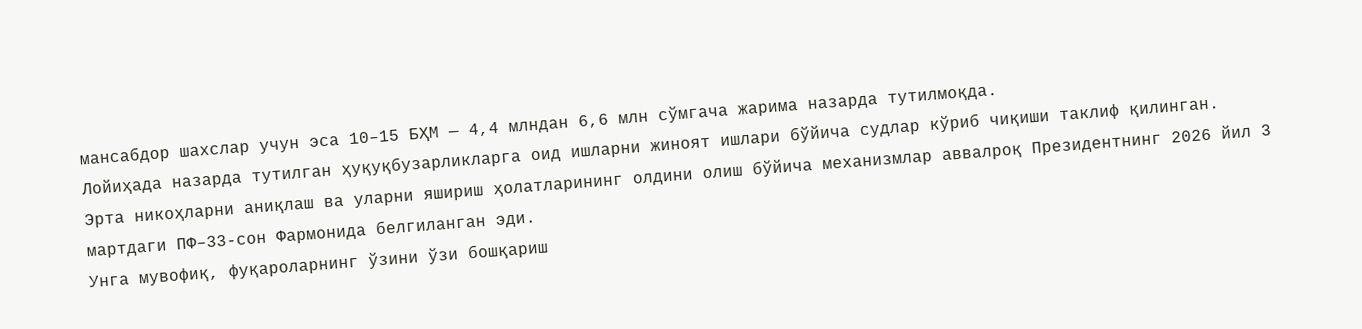мансабдор шахслар учун эса 10–15 БҲМ — 4,4 млндан 6,6 млн сўмгача жарима назарда тутилмоқда.
Лойиҳада назарда тутилган ҳуқуқбузарликларга оид ишларни жиноят ишлари бўйича судлар кўриб чиқиши таклиф қилинган.
Эрта никоҳларни аниқлаш ва уларни яшириш ҳолатларининг олдини олиш бўйича механизмлар аввалроқ Президентнинг 2026 йил 3 мартдаги ПФ–33-сон Фармонида белгиланган эди.
Унга мувофиқ, фуқароларнинг ўзини ўзи бошқариш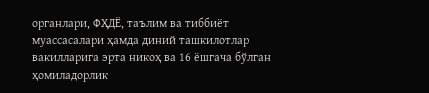органлари, ФҲДЁ, таълим ва тиббиёт муассасалари ҳамда диний ташкилотлар вакилларига эрта никоҳ ва 16 ёшгача бўлган ҳомиладорлик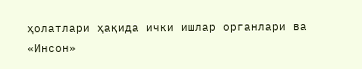ҳолатлари ҳақида ички ишлар органлари ва «Инсон»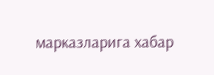марказларига хабар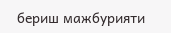бериш мажбурияти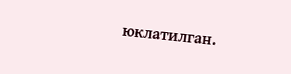юклатилган.